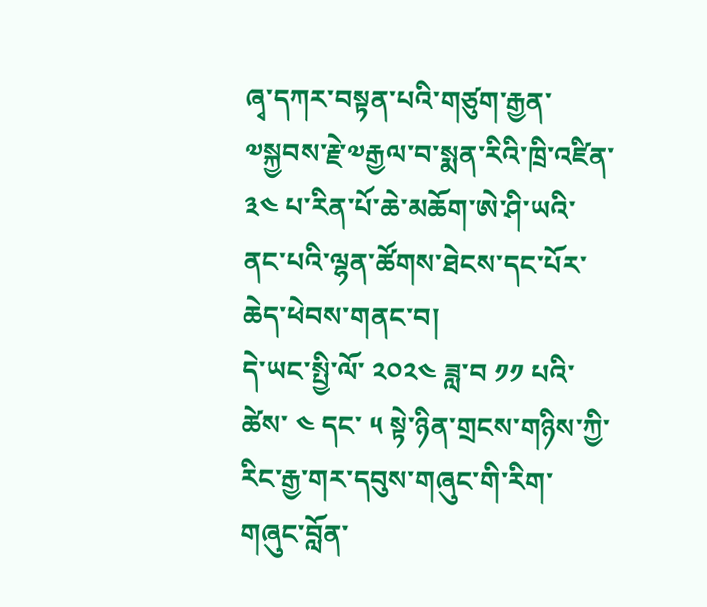ཞྭ་དཀར་བསྟན་པའི་གཙུག་རྒྱན་༧སྐྱབས་རྗེ་༧རྒྱལ་བ་སྨན་རིའི་ཁྲི་འཛིན་ ༣༤ པ་རིན་པོ་ཆེ་མཆོག་ཨེ་ཤི་ཡའི་ནང་པའི་ལྷན་ཚོགས་ཐེངས་དང་པོར་ཆེད་ཕེབས་གནང་བ།
དེ་ཡང་སྤྱི་ལོ་ ༢༠༢༤ ཟླ་བ ༡༡ པའི་ཚེས་ ༤ དང་ ༥ སྟེ་ཉིན་གྲངས་གཉིས་ཀྱི་རིང་རྒྱ་གར་དབུས་གཞུང་གི་རིག་གཞུང་བློན་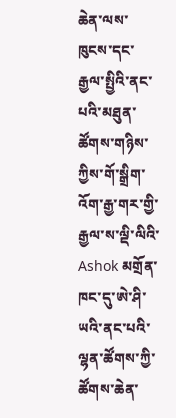ཆེན་ལས་ཁུངས་དང་རྒྱལ་སྤྱིའི་ནང་པའི་མཐུན་ཚོགས་གཉིས་ཀྱིས་གོ་སྒྲིག་འོག་རྒྱ་གར་གྱི་རྒྱལ་ས་ལྡི་ལིའི་ Ashok མགྲོན་ཁང་དུ་ཨེ་ཤི་ཡའི་ནང་པའི་ལྷན་ཚོགས་ཀྱི་ཚོགས་ཆེན་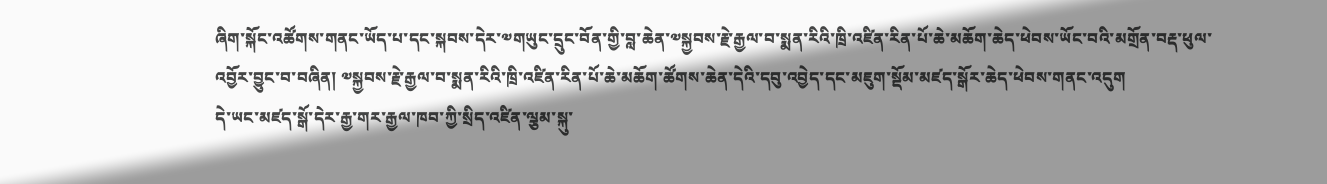ཞིག་སྐོང་འཚོགས་གནང་ཡོད་པ་དང་སྐབས་དེར་༧གཡུང་དྲུང་བོན་གྱི་བླ་ཆེན་༧སྐྱབས་རྗེ་རྒྱལ་བ་སྨན་རིའི་ཁྲི་འཛིན་རིན་པོ་ཆེ་མཆོག་ཆེད་ཕེབས་ཡོང་བའི་མགྲོན་བརྡ་ཕུལ་འབྱོར་བྱུང་བ་བཞིན། ༧སྐྱབས་རྗེ་རྒྱལ་བ་སྨན་རིའི་ཁྲི་འཛིན་རིན་པོ་ཆེ་མཆོག་ཚོགས་ཆེན་དེའི་དབུ་འབྱེད་དང་མཇུག་སྡོམ་མཛད་སྒོར་ཆེད་ཕེབས་གནང་འདུག
དེ་ཡང་མཛད་སྒོ་དེར་རྒྱ་གར་རྒྱལ་ཁབ་ཀྱི་སྲིད་འཛིན་ལྕམ་སྐུ་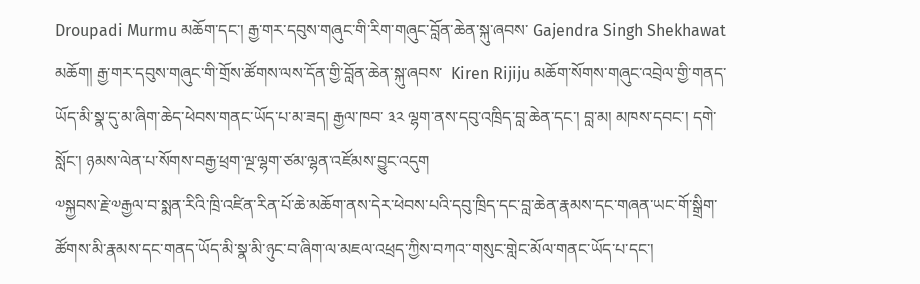Droupadi Murmu མཆོག་དང་། རྒྱ་གར་དབུས་གཞུང་གི་རིག་གཞུང་བློན་ཆེན་སྐུ་ཞབས་ Gajendra Singh Shekhawat མཆོག། རྒྱ་གར་དབུས་གཞུང་གི་གྲོས་ཚོགས་ལས་དོན་གྱི་བློན་ཆེན་སྐུ་ཞབས་  Kiren Rijiju མཆོག་སོགས་གཞུང་འབྲེལ་གྱི་གནད་ཡོད་མི་སྣ་དུ་མ་ཞིག་ཆེད་ཕེབས་གནང་ཡོད་པ་མ་ཟད། རྒྱལ་ཁབ་ ༣༢ ལྷག་ནས་དབུ་འཁྲིད་བླ་ཆེན་དང་། བླ་མ། མཁས་དབང་། དགེ་སློང་། ཉམས་ལེན་པ་སོགས་བརྒྱ་ཕྲག་ལྔ་ལྷག་ཙམ་ལྷན་འཛོམས་བྱུང་འདུག
༧སྐྱབས་རྗེ་༧རྒྱལ་བ་སྨན་རིའི་ཁྲི་འཛིན་རིན་པོ་ཆེ་མཆོག་ནས་དེར་ཕེབས་པའི་དབུ་ཁྲིད་དང་བླ་ཆེན་རྣམས་དང་གཞན་ཡང་གོ་སྒྲིག་ཚོགས་མི་རྣམས་དང་གནད་ཡོད་མི་སྣ་མི་ཉུང་བ་ཞིག་ལ་མཇལ་འཕྲད་ཀྱིས་བཀའ་་གསུང་གླེང་མོལ་གནང་ཡོད་པ་དང་།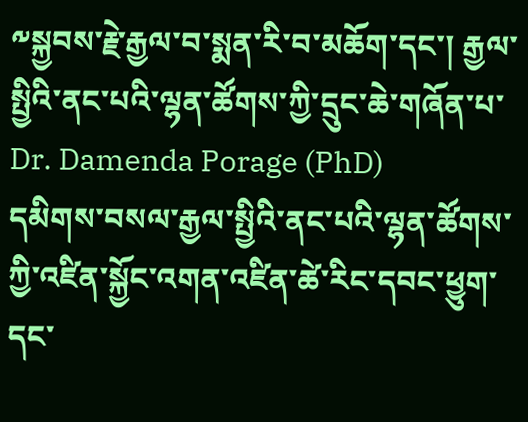༸སྐྱབས་རྗེ་རྒྱལ་བ་སྨན་རི་བ་མཆོག་དང་། རྒྱལ་སྤྱིའི་ནང་པའི་ལྷན་ཚོགས་ཀྱི་དྲུང་ཆེ་གཞོན་པ་ Dr. Damenda Porage (PhD)
དམིགས་བསལ་རྒྱལ་སྤྱིའི་ནང་པའི་ལྷན་ཚོགས་ཀྱི་འཛིན་སྐྱོང་འགན་འཛིན་ཚེ་རིང་དབང་ཕྱུག་དང་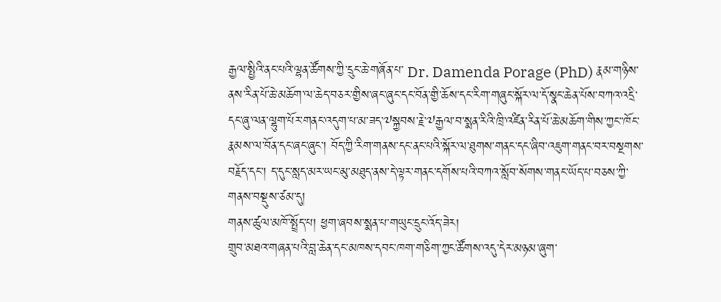རྒྱལ་སྤྱིའི་ནང་པའི་ལྷན་ཚོགས་ཀྱི་དྲུང་ཆེ་གཞོན་པ་ Dr. Damenda Porage (PhD) རྣམ་གཉིས་ནས་རིན་པོ་ཆེ་མཆོག་ལ་ཆེད་བཅར་གྱིས་ཞང་ཞུང་དང་བོན་གྱི་ཆོས་དང་རིག་གཞུང་སྐོར་ལ་དོ་སྣང་ཆེན་པོས་བཀའ་འདྲི་དང་ཞུ་ལན་ལྷུག་པོར་གནང་འདུག་པ་མ་ཟད་༧སྐྱབས་རྗེ་༧རྒྱལ་བ་སྨན་རིའི་ཁྲི་འཛིན་རིན་པོ་ཆེ་མཆོག་གིས་ཀྱང་་ཁོང་རྣམས་ལ་བོན་དང་ཞང་ཞུང་། བོད་ཀྱི་རིག་གནས་དང་ནང་པའི་སྐོར་ལ་ཐུགས་གནང་དང་ཞིབ་འཇུག་གནང་བར་བསྔགས་བརྗོད་དང་། ད་དུང་སླད་མར་ཡང་མུ་མཐུད་ནས་དེ་ལྟར་གནང་དགོས་པའི་བཀའ་སློབ་སོགས་གནང་ཡོད་པ་བཅས་ཀྱི་གནས་བསྡུས་ཙམ་དུ།
གནས་ཚུལ་མཁོ་སྤྲོད་པ། ཕྱག་ཞབས་སྨན་པ་གཡུང་དྲུང་འོད་ཟེར།
གྲུབ་མཐའ་གཞན་པའི་བླ་ཆེན་དང་མཁས་དབང་ཁག་གཅིག་ཀྱང་ཚོགས་འདུ་དེར་མཉམ་ཞུག་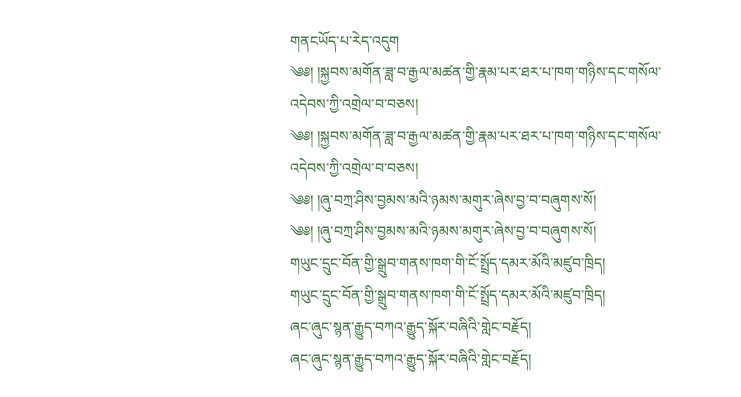གནངཡོད་པ་རེད་འདུག
༄༅། །སྐྱབས་མགོན་ཟླ་བ་རྒྱལ་མཚན་གྱི་རྣམ་པར་ཐར་པ་ཁག་གཉིས་དང་གསོལ་འདེབས་ཀྱི་འགྲེལ་བ་བཅས།
༄༅། །སྐྱབས་མགོན་ཟླ་བ་རྒྱལ་མཚན་གྱི་རྣམ་པར་ཐར་པ་ཁག་གཉིས་དང་གསོལ་འདེབས་ཀྱི་འགྲེལ་བ་བཅས།
༄༅། །ཞུ་བཀྲ་ཤིས་བྱམས་མའི་ཉམས་མགུར་ཞེས་བྱ་བ་བཞུགས་སོ།
༄༅། །ཞུ་བཀྲ་ཤིས་བྱམས་མའི་ཉམས་མགུར་ཞེས་བྱ་བ་བཞུགས་སོ།
གཡུང་དྲུང་བོན་གྱི་སྒྲུབ་གནས་ཁག་གི་ངོ་སྤྲོད་དམར་མོའི་མཛུབ་ཁྲིད།
གཡུང་དྲུང་བོན་གྱི་སྒྲུབ་གནས་ཁག་གི་ངོ་སྤྲོད་དམར་མོའི་མཛུབ་ཁྲིད།
ཞང་ཞུང་སྙན་རྒྱུད་བཀའ་རྒྱུད་སྐོར་བཞིའི་གླེང་བརྗོད།
ཞང་ཞུང་སྙན་རྒྱུད་བཀའ་རྒྱུད་སྐོར་བཞིའི་གླེང་བརྗོད།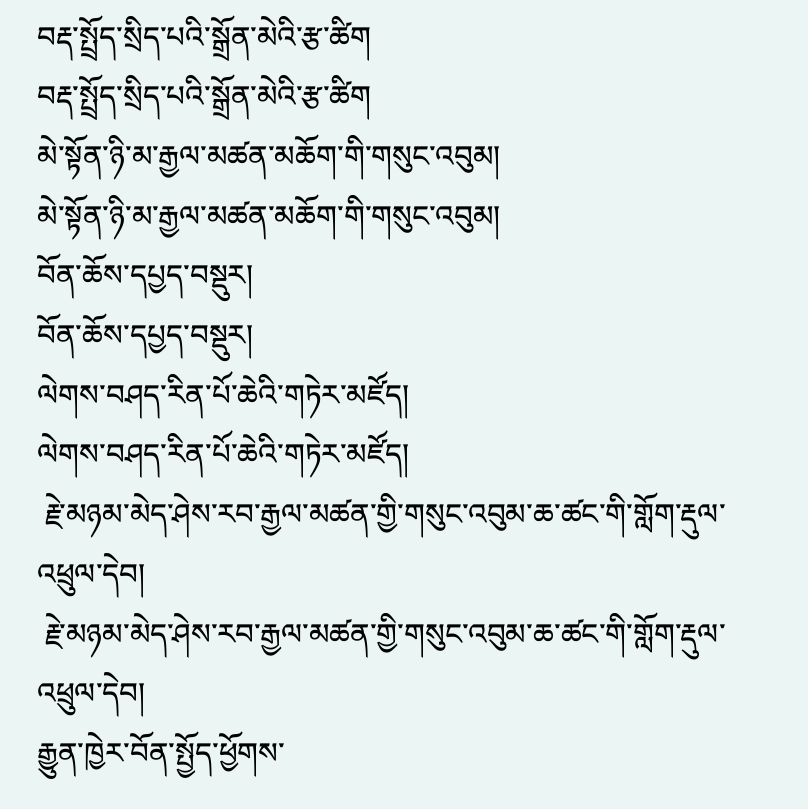བརྡ་སྤྲོད་སྲིད་པའི་སྒྲོན་མེའི་རྩ་ཚིག
བརྡ་སྤྲོད་སྲིད་པའི་སྒྲོན་མེའི་རྩ་ཚིག
མེ་སྟོན་ཉི་མ་རྒྱལ་མཚན་མཆོག་གི་གསུང་འབུམ།
མེ་སྟོན་ཉི་མ་རྒྱལ་མཚན་མཆོག་གི་གསུང་འབུམ།
བོན་ཆོས་དཔྱད་བསྡུར།
བོན་ཆོས་དཔྱད་བསྡུར།
ལེགས་བཤད་རིན་པོ་ཆེའི་གཏེར་མཛོད།
ལེགས་བཤད་རིན་པོ་ཆེའི་གཏེར་མཛོད།
 རྗེ་མཉམ་མེད་ཤེས་རབ་རྒྱལ་མཚན་གྱི་གསུང་འབུམ་ཆ་ཚང་གི་གློག་རྡུལ་འཕྲུལ་དེབ།
 རྗེ་མཉམ་མེད་ཤེས་རབ་རྒྱལ་མཚན་གྱི་གསུང་འབུམ་ཆ་ཚང་གི་གློག་རྡུལ་འཕྲུལ་དེབ།
རྒྱུན་ཁྱེར་བོན་སྤྱོད་ཕྱོགས་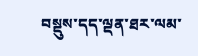བསྡུས་དད་ལྡན་ཐར་ལམ་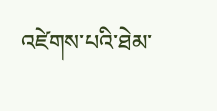འཛེགས་པའི་ཐེམ་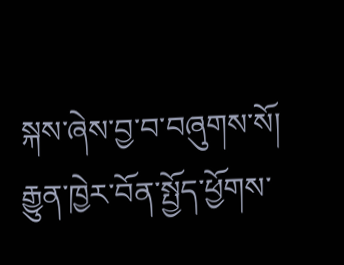སྐས་ཞེས་བྱ་བ་བཞུགས་སོ།
རྒྱུན་ཁྱེར་བོན་སྤྱོད་ཕྱོགས་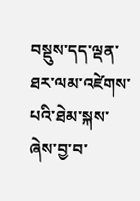བསྡུས་དད་ལྡན་ཐར་ལམ་འཛེགས་པའི་ཐེམ་སྐས་ཞེས་བྱ་བ་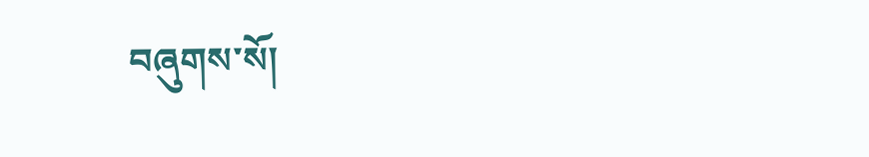བཞུགས་སོ།